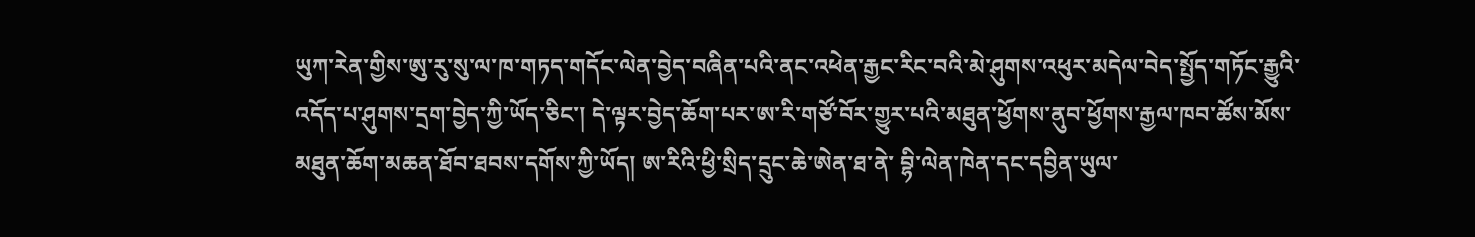ཡུཀ་རེན་གྱིས་ཨུ་རུ་སུ་ལ་ཁ་གཏད་གདོང་ལེན་བྱེད་བཞིན་པའི་ནང་འཕེན་རྒྱང་རིང་བའི་མེ་ཤུགས་འཕུར་མདེལ་བེད་སྤྱོད་གཏོང་རྒྱུའི་འདོད་པ་ཤུགས་དྲག་བྱེད་ཀྱི་ཡོད་ཅིང་། དེ་ལྟར་བྱེད་ཆོག་པར་ཨ་རི་གཙོ་བོར་གྱུར་པའི་མཐུན་ཕྱོགས་ནུབ་ཕྱོགས་རྒྱལ་ཁབ་ཚོས་མོས་མཐུན་ཆོག་མཆན་ཐོབ་ཐབས་དགོས་ཀྱི་ཡོད། ཨ་རིའི་ཕྱི་སྲིད་དྲུང་ཆེ་ཨེན་ཐ་ནེ་ བྷི་ལེན་ཁེན་དང་དབྱིན་ཡུལ་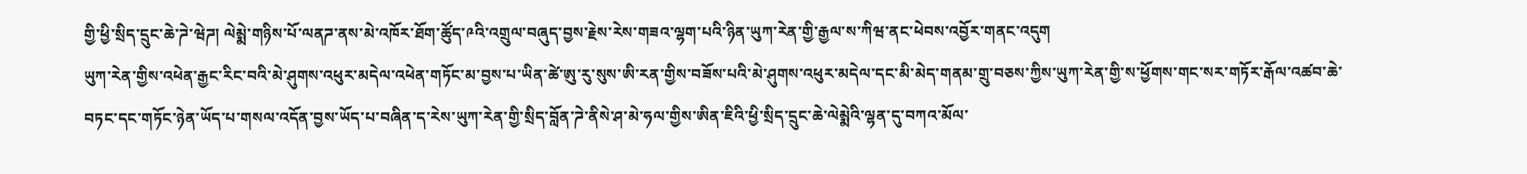གྱི་ཕྱི་སྲིད་དྲུང་ཆེ་ཌེ་ཝེཌ། ལེམྨེ་གཉིས་པོ་ལནཌ་ནས་མེ་འཁོར་ཐོག་ཚོུད་༩འི་འགྲུལ་བཞུད་བྱས་རྗེས་རེས་གཟའ་ལྷག་པའི་ཉིན་ཡུཀ་རེན་གྱི་རྒྱལ་ས་ཀིཝ་ནང་ཕེབས་འབྱོར་གནང་འདུག
ཡུཀ་རེན་གྱིས་འཕེན་རྒྱང་རིང་བའི་མེ་ཤུགས་འཕུར་མདེལ་འཕེན་གཏོང་མ་བྱས་པ་ཡིན་ཚེ་ཨུ་རུ་སུས་ཨི་རན་གྱིས་བཟོས་པའི་མེ་ཤུགས་འཕུར་མདེལ་དང་མི་མེད་གནམ་གྲུ་བཅས་ཀྱིས་ཡུཀ་རེན་གྱི་ས་ཕྱོགས་གང་སར་གཏོར་རྒོལ་འཚབ་ཆེ་བཏང་དང་གཏོང་ཉེན་ཡོད་པ་གསལ་འདོན་བྱས་ཡོད་པ་བཞིན་ད་རེས་ཡུཀ་རེན་གྱི་སྲིད་བློན་ཌེ་ནིསེ་ཤ་མེ་ཧལ་གྱིས་ཨིན་ཇིའི་ཕྱི་སྲིད་དྲུང་ཆེ་ལེམྨེའི་ལྷན་དུ་བཀའ་མོལ་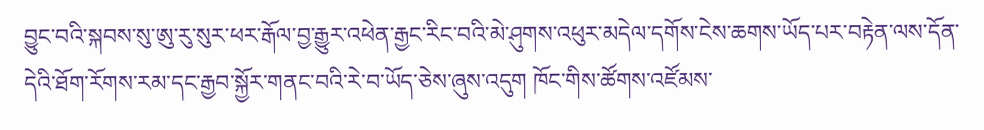བྱུང་བའི་སྐབས་སུ་ཨུ་རུ་སུར་ཕར་རྒོལ་བྱ་རྒྱུར་འཕེན་རྒྱང་རིང་བའི་མེ་ཤུགས་འཕུར་མདེལ་དགོས་ངེས་ཆགས་ཡོད་པར་བརྟེན་ལས་དོན་དེའི་ཐོག་རོགས་རམ་དང་རྒྱབ་སྐྱོར་གནང་བའི་རེ་བ་ཡོད་ཅེས་ཞུས་འདུག ཁོང་གིས་ཚོགས་འཛོམས་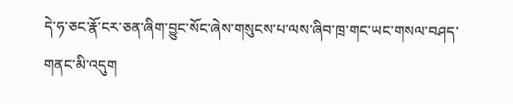དེ་ཧ་ཅང་རྣོ་ངར་ཅན་ཞིག་བྱུང་སོང་ཞེས་གསུངས་པ་ལས་ཞིབ་ཁྲ་གང་ཡང་གསལ་བཤད་གནང་མི་འདུག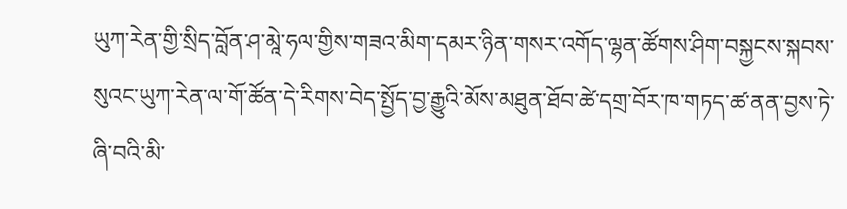ཡུཀ་རེན་གྱི་སྲིད་བློན་ཤ་མཱེ་ཧལ་གྱིས་གཟའ་མིག་དམར་ཉིན་གསར་འགོད་ལྷན་ཚོགས་ཤིག་བསྐྱངས་སྐབས་སུའང་ཡུཀ་རེན་ལ་གོ་ཚོན་དེ་རིགས་བེད་སྤྱོད་བྱ་རྒྱུའི་མོས་མཐུན་ཐོབ་ཚེ་དགྲ་བོར་ཁ་གཏད་ཚ་ནན་བྱས་ཏེ་ཞི་བའི་མི་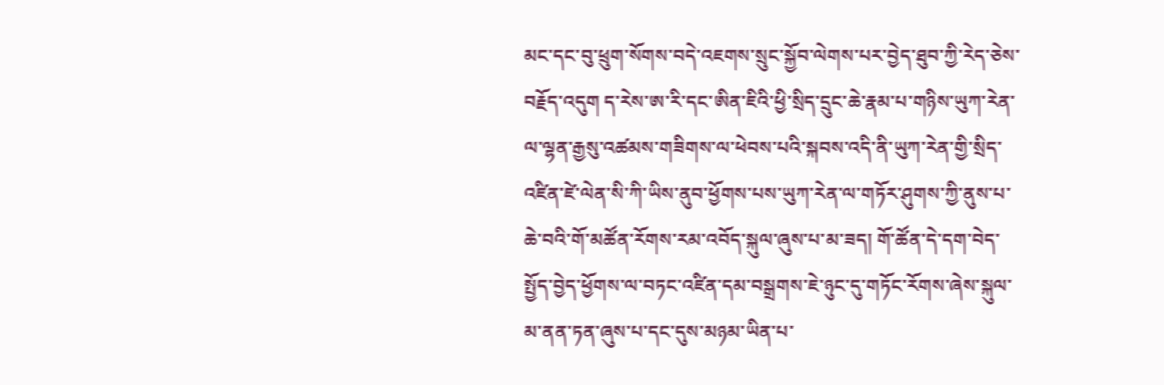མང་དང་བུ་ཕྲུག་སོགས་བདེ་འཇགས་སྲུང་སྐྱོབ་ལེགས་པར་བྱེད་ཐུབ་ཀྱི་རེད་ཅེས་བརྗོད་འདུག ད་རེས་ཨ་རི་དང་ཨིན་ཇིའི་ཕྱི་སྲིད་དྲུང་ཆེ་རྣམ་པ་གཉིས་ཡུཀ་རེན་ལ་ལྷན་རྒྱསུ་འཚམས་གཟིགས་ལ་ཕེབས་པའི་སྐབས་འདི་ནི་ཡུཀ་རེན་གྱི་སྲིད་འཛིན་ཛེ་ལེན་སི་ཀི་ཡིས་ནུབ་ཕྱོགས་པས་ཡུཀ་རེན་ལ་གཏོར་ཤུགས་ཀྱི་ནུས་པ་ཆེ་བའི་གོ་མཚོན་རོགས་རམ་འབོད་སྐུལ་ཞུས་པ་མ་ཟད། གོ་ཚོན་དེ་དག་བེད་སྤྱོད་བྱེད་ཕྱོགས་ལ་བཏང་འཛིན་དམ་བསྒྲགས་ཇེ་ཉུང་དུ་གཏོང་རོགས་ཞེས་སྐུལ་མ་ནན་ཏན་ཞུས་པ་དང་དུས་མཉམ་ཡིན་པ་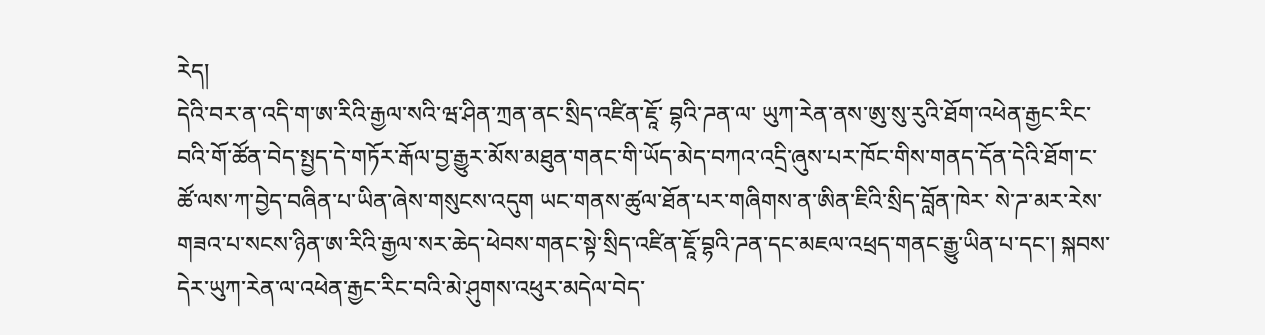རེད།
དེའི་བར་ན་འདི་ག་ཨ་རིའི་རྒྱལ་སའི་ཝ་ཤིན་ཀྲན་ནང་སྲིད་འཛིན་ཇཱོ་ བྷའི་ཌན་ལ་ ཡུཀ་རེན་ནས་ཨུ་སུ་རུའི་ཐོག་འཕེན་རྒྱང་རིང་བའི་གོ་ཚོན་བེད་སྤྱད་དེ་གཏོར་རྒོལ་བྱ་རྒྱུར་མོས་མཐུན་གནང་གི་ཡོད་མེད་བཀའ་འདྲི་ཞུས་པར་ཁོང་གིས་གནད་དོན་དེའི་ཐོག་ང་ཚོ་ལས་ཀ་བྱེད་བཞིན་པ་ཡིན་ཞེས་གསུངས་འདུག ཡང་གནས་ཚུལ་ཐོན་པར་གཞིགས་ན་ཨིན་ཇིའི་སྲིད་བློན་ཁེར་ སེ་ཌ་མར་རེས་གཟའ་པ་སངས་ཉིན་ཨ་རིའི་རྒྱལ་སར་ཆེད་ཕེབས་གནང་སྟེ་སྲིད་འཛིན་ཇཱོ་བྷའི་ཌན་དང་མཇལ་འཕྲད་གནང་རྒྱུ་ཡིན་པ་དང་། སྐབས་དེར་ཡུཀ་རེན་ལ་འཕེན་རྒྱང་རིང་བའི་མེ་ཤུགས་འཕུར་མདེལ་བེད་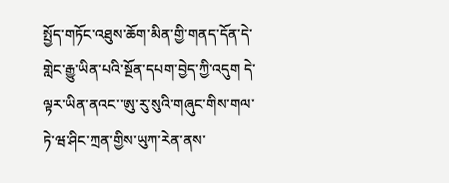སྤྱོད་གཏོང་འཐུས་ཆོག་མིན་གྱི་གནད་དོན་དེ་གླེང་རྒྱུ་ཡིན་པའི་སྔོན་དཔག་བྱེད་ཀྱི་འདུག དེ་ལྟར་ཡིན་ནའང་་ཨུ་རུ་སུའི་གཞུང་གིས་གལ་ཏེ་ཝ་ཤིང་ཀྲན་གྱིས་ཡུཀ་རེན་ནས་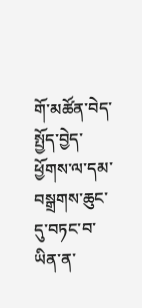གོ་མཚོན་བེད་སྤྱོད་བྱེད་ཕྱོགས་ལ་དམ་བསྒྲགས་ཆུང་དུ་བཏང་བ་ཡིན་ན་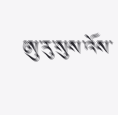ཨུ་རུ་སུས་འོས་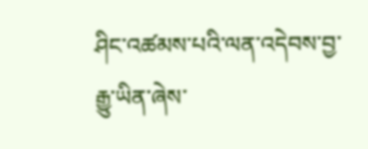ཤིང་འཚམས་པའི་ལན་འདེབས་བྱ་རྒྱུ་ཡིན་ཞེས་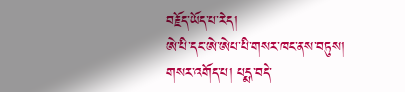བརྗོད་ཡོད་པ་རེད།
ཨེ་པི་དང་ཨེ་ཨེཔ་པི་གསར་ཁང་ནས་བཏུས།
གསར་འགོད་པ། པདྨ་བདེ་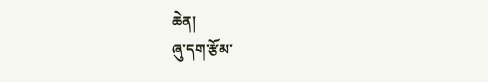ཆེན།
ཞུ་དག་རྩོམ་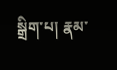སྒྲིག་པ། རྣམ་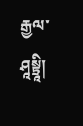རྒྱལ་ཤཱསྟྲཱི།